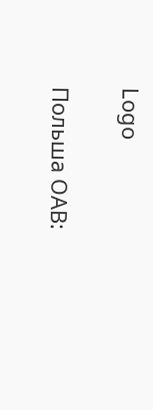Logo

Польша ОАВ: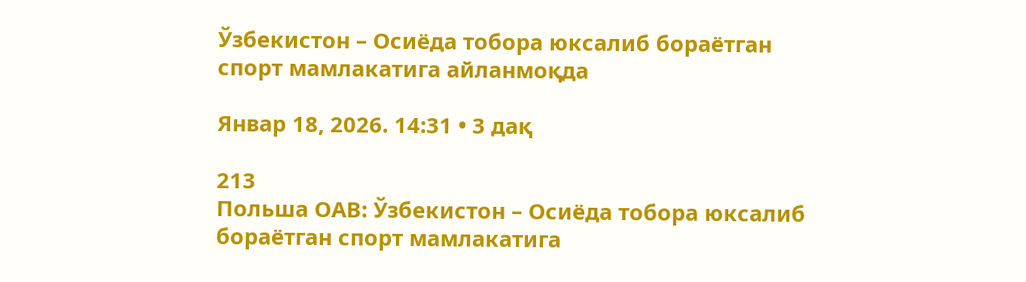Ўзбекистон – Осиёда тобора юксалиб бораётган спорт мамлакатига айланмоқда

Январ 18, 2026. 14:31 • 3 дақ

213
Польша ОАВ: Ўзбекистон – Осиёда тобора юксалиб бораётган спорт мамлакатига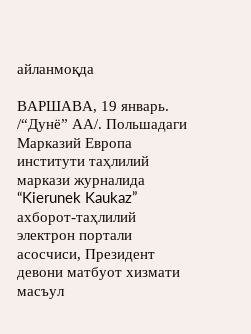айланмоқда

ВАРШАВА, 19 январь. /“Дунё” АА/. Польшадаги Марказий Европа институти таҳлилий маркази журналида “Kierunek Kaukaz” ахборот-таҳлилий электрон портали асосчиси, Президент девони матбуот хизмати масъул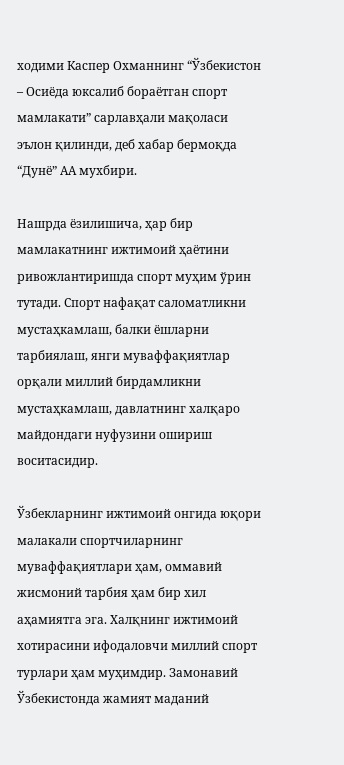ходими Каспер Охманнинг “Ўзбекистон – Осиёда юксалиб бораётган спорт мамлакати” сарлавҳали мақоласи эълон қилинди, деб хабар бермоқда “Дунё” АА мухбири.

Нашрда ёзилишича, ҳар бир мамлакатнинг ижтимоий ҳаётини ривожлантиришда спорт муҳим ўрин тутади. Спорт нафақат саломатликни мустаҳкамлаш, балки ёшларни тарбиялаш, янги муваффақиятлар орқали миллий бирдамликни мустаҳкамлаш, давлатнинг халқаро майдондаги нуфузини ошириш воситасидир.

Ўзбекларнинг ижтимоий онгида юқори малакали спортчиларнинг муваффақиятлари ҳам, оммавий жисмоний тарбия ҳам бир хил аҳамиятга эга. Халқнинг ижтимоий хотирасини ифодаловчи миллий спорт турлари ҳам муҳимдир. Замонавий Ўзбекистонда жамият маданий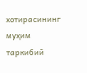хотирасининг муҳим таркибий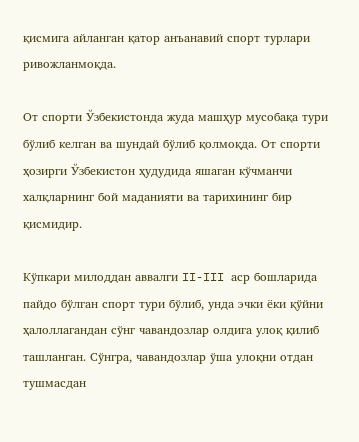қисмига айланган қатор анъанавий спорт турлари ривожланмоқда.

От спорти Ўзбекистонда жуда машҳур мусобақа тури бўлиб келган ва шундай бўлиб қолмоқда. От спорти ҳозирги Ўзбекистон ҳудудида яшаган кўчманчи халқларнинг бой маданияти ва тарихининг бир қисмидир.

Кўпкари милоддан аввалги II-III аср бошларида пайдо бўлган спорт тури бўлиб, унда эчки ёки қўйни ҳалоллагандан сўнг чавандозлар олдига улоқ қилиб ташланган. Сўнгра, чавандозлар ўша улоқни отдан тушмасдан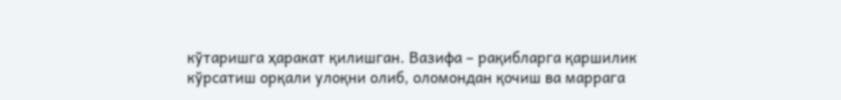кўтаришга ҳаракат қилишган. Вазифа – рақибларга қаршилик кўрсатиш орқали улоқни олиб, оломондан қочиш ва маррага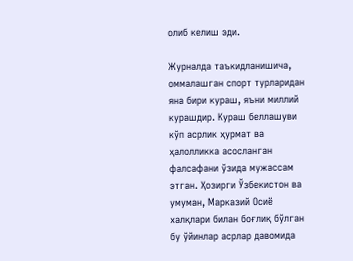олиб келиш эди.

Журналда таъкидланишича, оммалашган спорт турларидан яна бири кураш, яъни миллий курашдир. Кураш беллашуви кўп асрлик ҳурмат ва ҳалолликка асосланган фалсафани ўзида мужассам этган. Ҳозирги Ўзбекистон ва умуман, Марказий Осиё халқлари билан боғлиқ бўлган бу ўйинлар асрлар давомида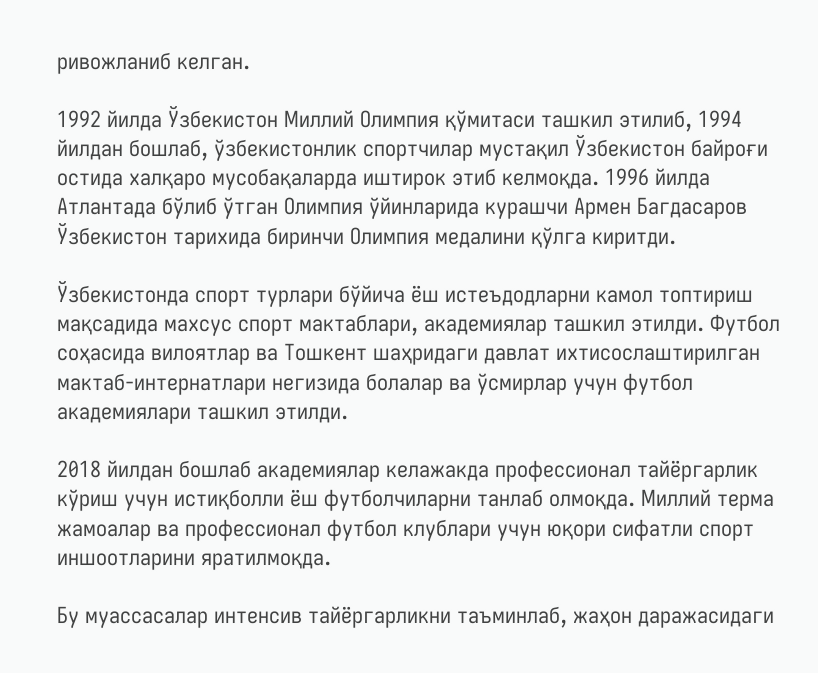ривожланиб келган.

1992 йилда Ўзбекистон Миллий Олимпия қўмитаси ташкил этилиб, 1994 йилдан бошлаб, ўзбекистонлик спортчилар мустақил Ўзбекистон байроғи остида халқаро мусобақаларда иштирок этиб келмоқда. 1996 йилда Атлантада бўлиб ўтган Олимпия ўйинларида курашчи Армен Багдасаров Ўзбекистон тарихида биринчи Олимпия медалини қўлга киритди.

Ўзбекистонда спорт турлари бўйича ёш истеъдодларни камол топтириш мақсадида махсус спорт мактаблари, академиялар ташкил этилди. Футбол соҳасида вилоятлар ва Тошкент шаҳридаги давлат ихтисослаштирилган мактаб-интернатлари негизида болалар ва ўсмирлар учун футбол академиялари ташкил этилди.

2018 йилдан бошлаб академиялар келажакда профессионал тайёргарлик кўриш учун истиқболли ёш футболчиларни танлаб олмоқда. Миллий терма жамоалар ва профессионал футбол клублари учун юқори сифатли спорт иншоотларини яратилмоқда.

Бу муассасалар интенсив тайёргарликни таъминлаб, жаҳон даражасидаги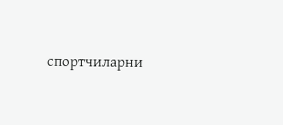спортчиларни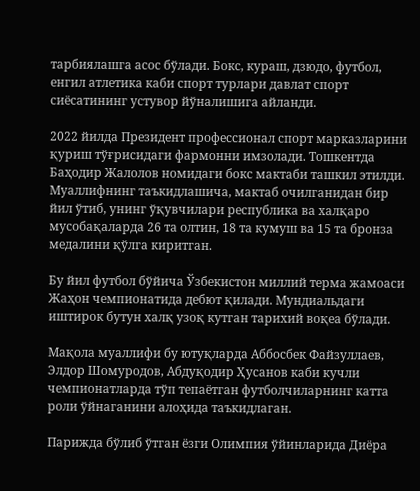тарбиялашга асос бўлади. Бокс, кураш, дзюдо, футбол, енгил атлетика каби спорт турлари давлат спорт сиёсатининг устувор йўналишига айланди.

2022 йилда Президент профессионал спорт марказларини қуриш тўғрисидаги фармонни имзолади. Тошкентда Баҳодир Жалолов номидаги бокс мактаби ташкил этилди. Муаллифнинг таъкидлашича, мактаб очилганидан бир йил ўтиб, унинг ўқувчилари республика ва халқаро мусобақаларда 26 та олтин, 18 та кумуш ва 15 та бронза медалини қўлга киритган.

Бу йил футбол бўйича Ўзбекистон миллий терма жамоаси Жаҳон чемпионатида дебют қилади. Мундиальдаги иштирок бутун халқ узоқ кутган тарихий воқеа бўлади.

Мақола муаллифи бу ютуқларда Аббосбек Файзуллаев, Элдор Шомуродов, Абдуқодир Ҳусанов каби кучли чемпионатларда тўп тепаётган футболчиларнинг катта роли ўйнаганини алоҳида таъкидлаган.

Парижда бўлиб ўтган ёзги Олимпия ўйинларида Диёра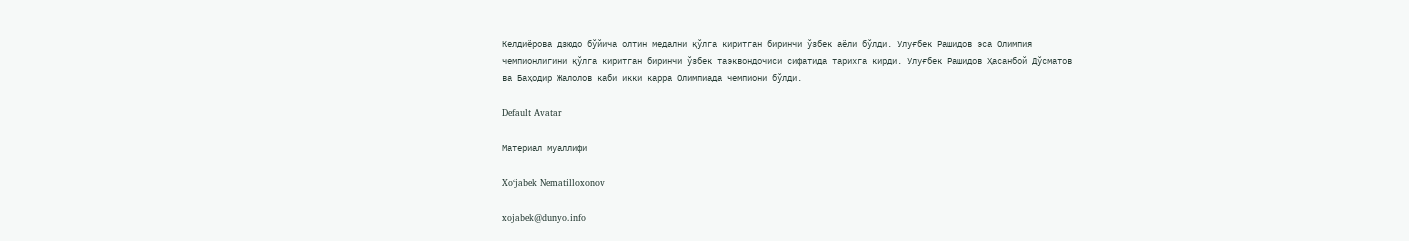Келдиёрова дзюдо бўйича олтин медални қўлга киритган биринчи ўзбек аёли бўлди. Улуғбек Рашидов эса Олимпия чемпионлигини қўлга киритган биринчи ўзбек таэквондочиси сифатида тарихга кирди. Улуғбек Рашидов Ҳасанбой Дўсматов ва Баҳодир Жалолов каби икки карра Олимпиада чемпиони бўлди.

Default Avatar

Материал муаллифи

Xo‘jabek Nematilloxonov

xojabek@dunyo.info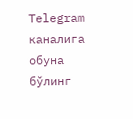Telegram каналига обуна бўлинг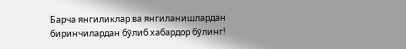Барча янгиликлар ва янгиланишлардан биринчилардан бўлиб хабардор бўлинг!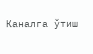Каналга ўтиш